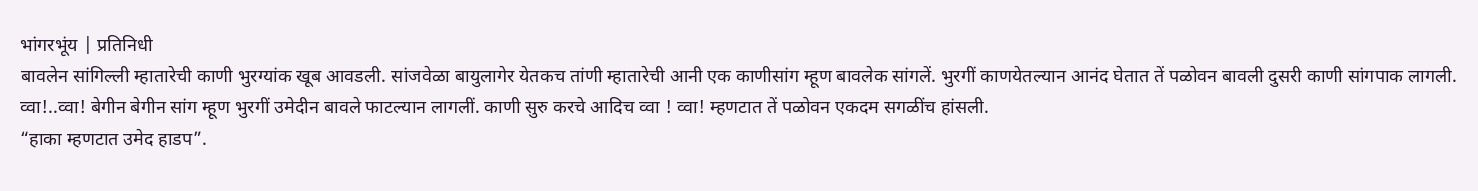भांगरभूंय | प्रतिनिधी
बावलेन सांगिल्ली म्हातारेची काणी भुरग्यांक खूब आवडली. सांजवेळा बायुलागेर येतकच तांणी म्हातारेची आनी एक काणीसांग म्हूण बावलेक सांगलें. भुरगीं काणयेतल्यान आनंद घेतात तें पळोवन बावली दुसरी काणी सांगपाक लागली.
व्वा!..व्वा! बेगीन बेगीन सांग म्हूण भुरगीं उमेदीन बावले फाटल्यान लागलीं. काणी सुरु करचे आदिच व्वा ! व्वा! म्हणटात तें पळोवन एकदम सगळींच हांसली.
“हाका म्हणटात उमेद हाडप”.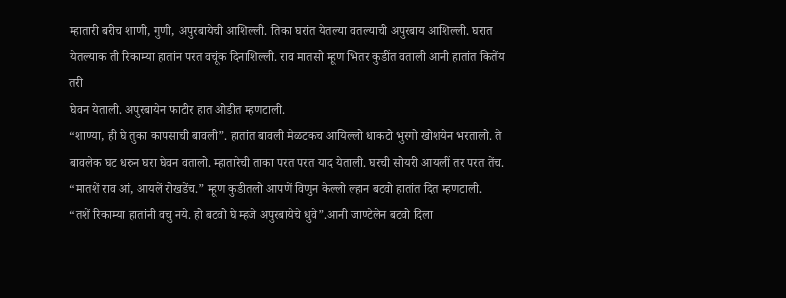म्हातारी बरीच शाणी, गुणी, अपुरबायेची आशिल्ली. तिका घरांत येतल्या वतल्याची अपुरबाय आशिल्ली. घरात येतल्याक ती रिकाम्या हातांन परत वचूंक दिनाशिल्ली. राव मातसो म्हूण भितर कुडींत वताली आनी हातांत कितेंय तरी
घेवन येताली. अपुरबायेन फाटीर हात ओडीत म्हणटाली.
“शाण्या, ही घे तुका कापसाची बावली”. हातांत बावली मेळटकच आयिल्लो धाकटो भुरगो खोशयेन भरतालो. ते बावलेक घट धरुन घरा घेवन वतालो. म्हातारेची ताका परत परत याद येताली. घरची सोयरी आयलीं तर परत तेंच.
“मातशें राव आं, आयलें रोखडेंच.” म्हूण कुडीतलो आपणें विणुन केल्लो ल्हान बटवो हातांत दित म्हणटाली.
“तशें रिकाम्या हातांनी वचु नये. हो बटवो घे म्हजे अपुरबायेचे धुवे”.आनी जाण्टेलेन बटवो दिला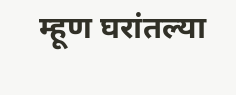म्हूण घरांतल्या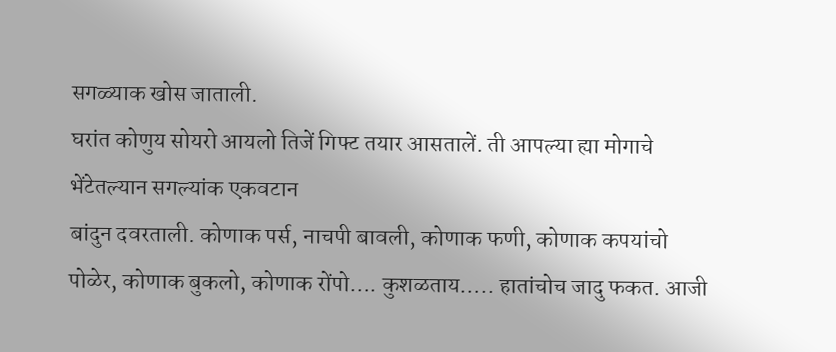सगळ्याक खोस जाताली.
घरांत कोणुय सोयरो आयलो तिजें गिफ्ट तयार आसतालें. ती आपल्या ह्या मोगाचे भेंटेतल्यान सगल्यांक एकवटान
बांदुन दवरताली. कोणाक पर्स, नाचपी बावली, कोणाक फणी, कोणाक कपयांचो पोळेर, कोणाक बुकलो, कोणाक रोंपो…. कुशळताय….. हातांचोच जादु फकत. आजी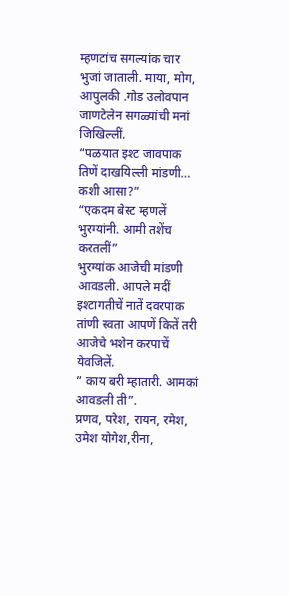म्हणटांच सगल्यांक चार भुजां जाताली. माया, मोग, आपुलकी .गोड उलोवपान जाणटेलेन सगळ्यांची मनां जिखिल्लीं.
“पळयात इश्ट जावपाक तिणें दाखयिल्ली मांडणी… कशी आसा?”
“एकदम बेस्ट म्हणलें भुरग्यांनी. आमी तशेंच करतलीं”
भुरग्यांक आजेची मांडणी आवडली. आपले मदीं इश्टागतीचें नातें दवरपाक तांणी स्वता आपणें कितें तरी आजेचे भशेन करपाचें येवजिलें.
” काय बरी म्हातारी. आमकां आवडली ती”.
प्रणव, परेश, रायन, रमेश, उमेश योगेश,रीना,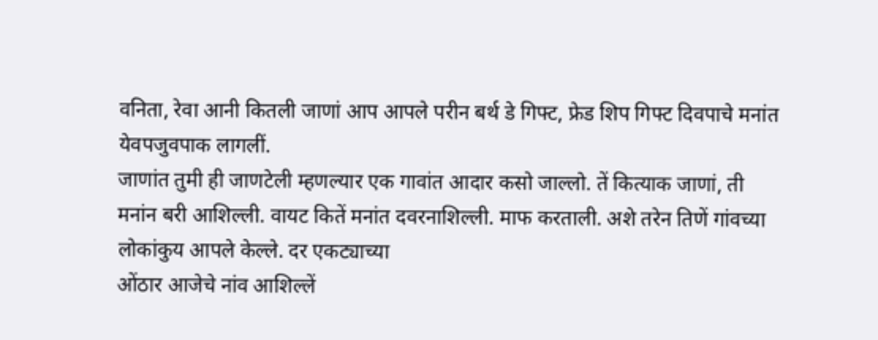वनिता, रेवा आनी कितली जाणां आप आपले परीन बर्थ डे गिफ्ट, फ्रेड शिप गिफ्ट दिवपाचे मनांत येवपजुवपाक लागलीं.
जाणांत तुमी ही जाणटेली म्हणल्यार एक गावांत आदार कसो जाल्लो. तें कित्याक जाणां, ती मनांन बरी आशिल्ली. वायट कितें मनांत दवरनाशिल्ली. माफ करताली. अशे तरेन तिणें गांवच्या लोकांकुय आपले केल्ले. दर एकट्याच्या
ओंठार आजेचे नांव आशिल्लें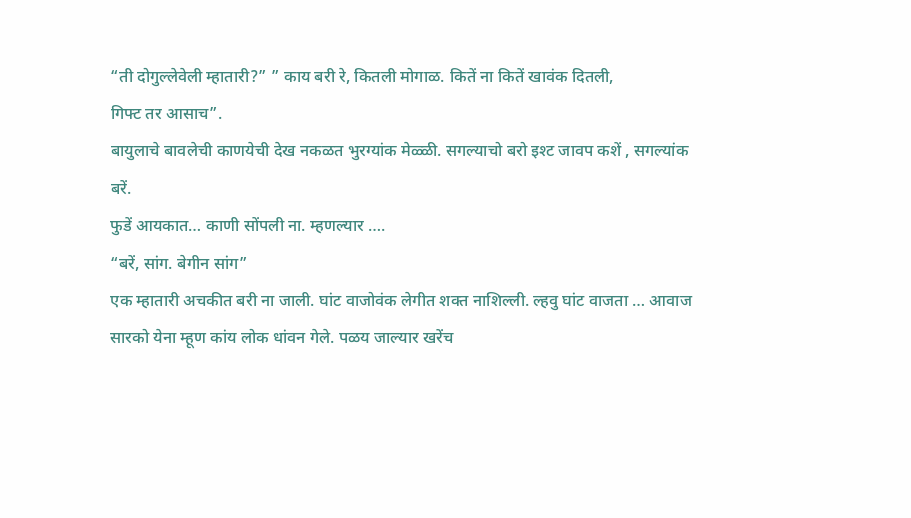“ती दोगुल्लेवेली म्हातारी?” ” काय बरी रे, कितली मोगाळ. कितें ना कितें खावंक दितली,
गिफ्ट तर आसाच”.
बायुलाचे बावलेची काणयेची देख नकळत भुरग्यांक मेळ्ळी. सगल्याचो बरो इश्ट जावप कशें , सगल्यांक बरें.
फुडें आयकात… काणी सोंपली ना. म्हणल्यार ….
“बरें, सांग. बेगीन सांग”
एक म्हातारी अचकीत बरी ना जाली. घांट वाजोवंक लेगीत शक्त नाशिल्ली. ल्हवु घांट वाजता … आवाज सारको येना म्हूण कांय लोक धांवन गेले. पळय जाल्यार खरेंच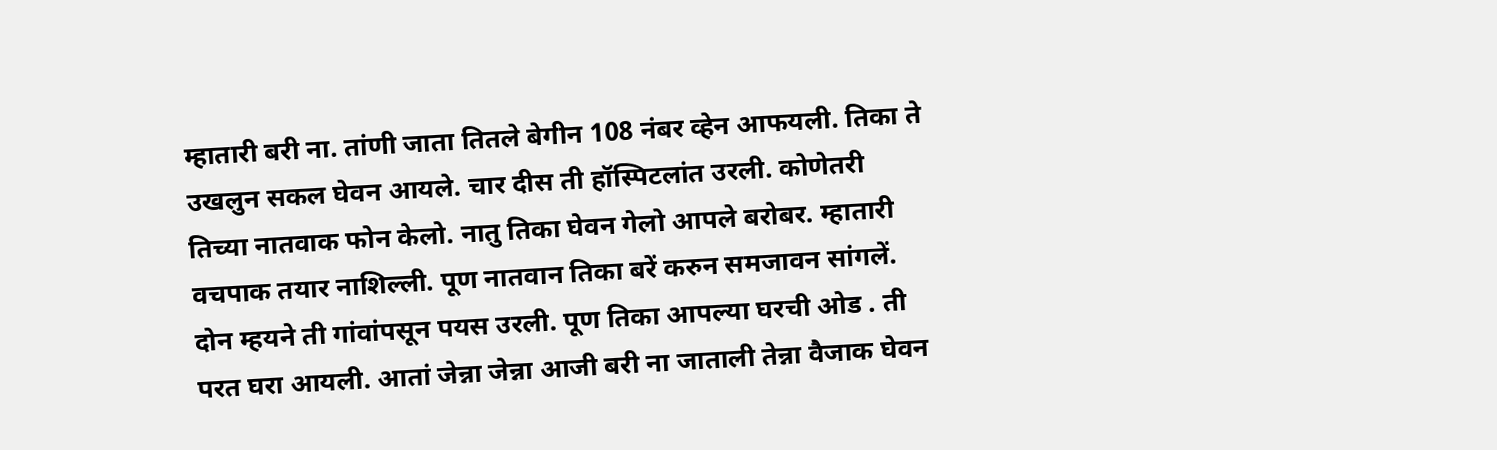म्हातारी बरी ना. तांणी जाता तितले बेगीन 108 नंबर व्हेन आफयली. तिका ते उखलुन सकल घेवन आयले. चार दीस ती हॉस्पिटलांत उरली. कोणेतरी तिच्या नातवाक फोन केलो. नातु तिका घेवन गेलो आपले बरोबर. म्हातारी वचपाक तयार नाशिल्ली. पूण नातवान तिका बरें करुन समजावन सांगलें. दोन म्हयने ती गांवांपसून पयस उरली. पूण तिका आपल्या घरची ओड . ती परत घरा आयली. आतां जेन्ना जेन्ना आजी बरी ना जाताली तेन्ना वैजाक घेवन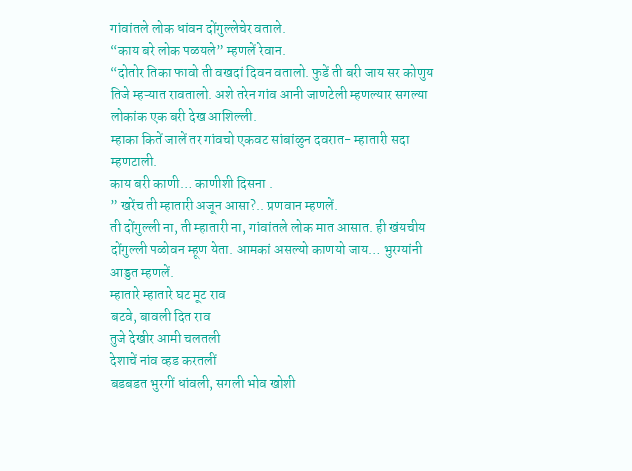गांवांतले लोक धांवन दोंगुल्लेचेर वताले.
“काय बरे लोक पळयले” म्हणलें रेवान.
“दोतोर तिका फावो ती वखदां दिवन वतालो. फुडें ती बरी जाय सर कोणुय तिजे म्हऱ्यात रावतालो. अशे तरेन गांव आनी जाणटेली म्हणल्यार सगल्या लोकांक एक बरी देख आशिल्ली.
म्हाका कितें जालें तर गांवचो एकवट सांबांळुन दवरात- म्हातारी सदा म्हणटाली.
काय बरी काणी… काणीशी दिसना .
” खरेंच ती म्हातारी अजून आसा?.. प्रणवान म्हणलें.
ती दोंगुल्ली ना, ती म्हातारी ना, गांवांतले लोक मात आसात. ही खंयचीय दोंगुल्ली पळोवन म्हूण येता. आमकां असल्यो काणयो जाय… भुरग्यांनी आड्डत म्हणलें.
म्हातारे म्हातारे घट मूट राव
बटवे, बावली दित राव
तुजे देखीर आमी चलतली
देशाचें नांव व्हड करतलीं
बडबडत भुरगीं धांवली, सगली भोव खोशी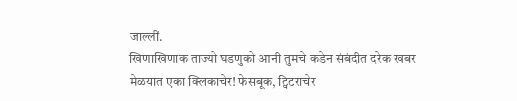जाल्लीं.
खिणाखिणाक ताज्यो घडणुको आनी तुमचे कडेन संबंदीत दरेक खबर मेळयात एका क्लिकाचेर! फेसबूक, ट्विटराचेर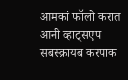आमकां फॉलो करात आनी व्हाट्सएप सबस्क्रायब करपाक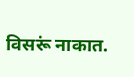विसरूं नाकात.